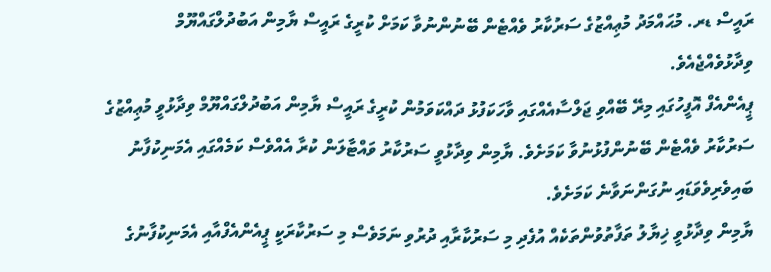ރައީސް ޑރ. މުޙައްމަދު މުޢިއްޒުގެ ސަރުކާރު ވެއްޓެން ބޭނުންނުވާ ކަމަށް ކުރީގެ ރައީސް ޔާމިން އަބުދުލްގައްޔޫމް ވިދާޅުވެއްޖެއެވެ.
ޕީއެންއެފް އޮފީހުގައި މިރޭ ބޭއްވި ޖަލްސާއެއްގައި ވާހަކަފުޅު ދައްކަވަމުން ކުރީގެ ރައީސް ޔާމިން އަބުދުލްގައްޔޫމް ވިދާޅުވީ މުޢިއްޒުގެ ސަރުކާރު ވެއްޓެން ބޭނުންފުޅުނުވާ ކަމަށެވެ. ޔާމިން ވިދާޅުވީ ސަރުކާރު ވައްޓާލަން ކުރާ އެއްވެސް ކަމެއްގައި އެމަނިކުފާނު ބައިވެރިވެވަޑައި ނުގަންނަވާނެ ކަމަށެވެ.
ޔާމިން ވިދާޅުވީ ޚިޔާލު ތަފާތުވުންތަކެއް އުފެދި މި ސަރުކާރާއި ދުރުވި ނަމަވެސް މި ސަރުކާރަކީ ޕީއެންއެފްއާއި އެމަނިކުފާނުގެ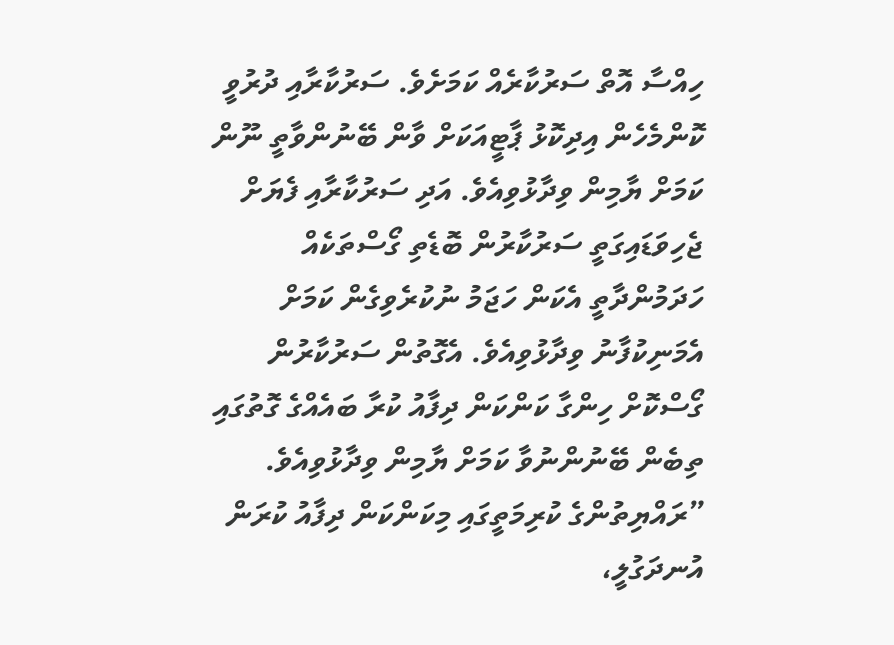ހިއްސާ އޮތް ސަރުކާރެއް ކަމަށެވެ. ސަރުކާރާއި ދުރުވީ ކޮންމެހެން އިދިކޮޅު ޕާޓީއަކަށް ވާން ބޭނުންވާތީ ނޫން ކަމަށް ޔާމިން ވިދާޅުވިއެވެ. އަދި ސަރުކާރާއި ފެޔަށް ޖެހިވަޑައިގަތީ ސަރުކާރުން ބޮޑެތި ގޯސްތަކެއް ހަދަމުންދާތީ އެކަން ހަޖަމު ނުކުރެވިގެން ކަމަށް އެމަނިކުފާނު ވިދާޅުވިއެވެ. އެގޮތުން ސަރުކާރުން ގޯސްކޮށް ހިންގާ ކަންކަން ދިފާއު ކުރާ ބައެއްގެ ގޮތުގައި ތިބެން ބޭނުންނުވާ ކަމަށް ޔާމިން ވިދާޅުވިއެވެ.
”ރައްޔިތުންގެ ކުރިމަތީގައި މިކަންކަން ދިފާއު ކުރަން އުނދަގުލީ،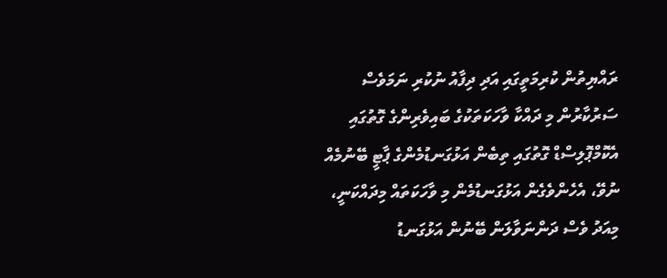ރައްޔިތުން ކުރިމަތީގައި އަދި ދިފާއު ނުކުރި ނަމަވެސް ސަރުކާރުން މި ދައްކާ ވާހަކަތަކުގެ ބައިވެރިންގެ ގޮތުގައި އެކޮމްޕޮލިސްޑް ގޮތުގައި ތިބެން އަޅުގަނޑުމެންގެ ޕާޓީ ބޭނުމެއް ނުވޭ، އެހެންވެގެން އަޅުގަނޑުމެން މި ވާހަކަތައް މިދައްކަނީ، މިއަދު ވެސް ދަންނަވާލަން ބޭނުން އަޅުގަނޑު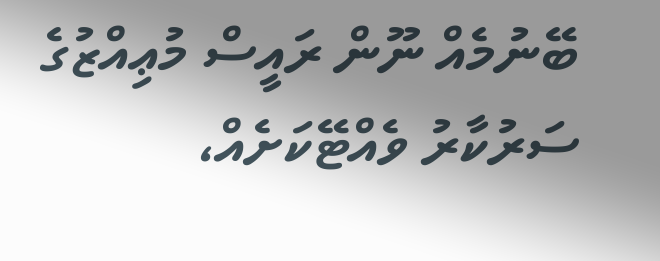ބޭނުމެއް ނޫން ރައީސް މުޢިއްޒުގެ ސަރުކާރު ވެއްޓޭކަށެއް،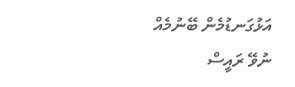އަޅުގަނޑުމެން ބޭނުމެއް ނުވޭ ރައީސް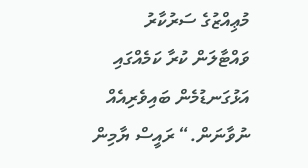މުޢިއްޒުގެ ސަރުކާރު ވައްޓާލަން ކުރާ ކަމެއްގައި އަޅުގަނޑުމެން ބައިވެރިއެއް ނުވާނަން.“ ރައީސް ޔާމިން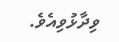ވިދާޅުވިއެވެ.